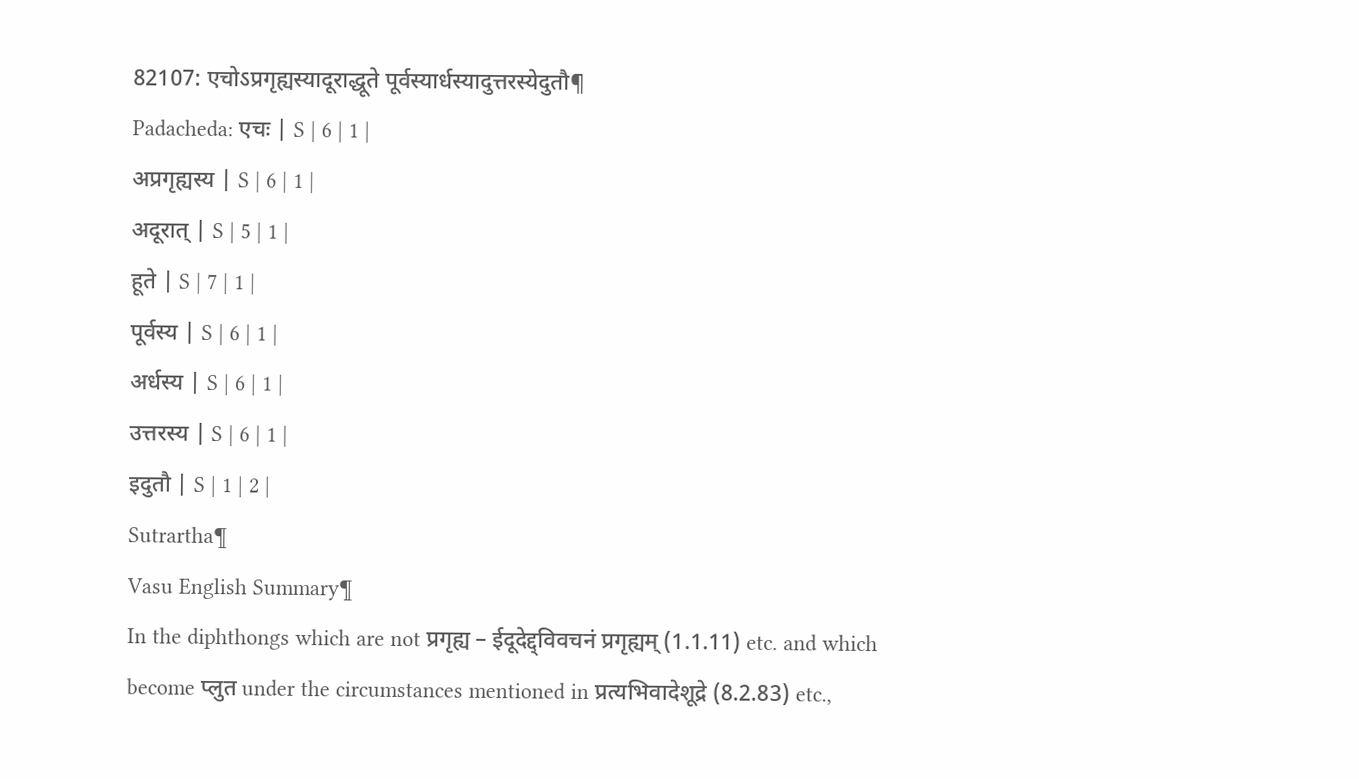82107: एचोऽप्रगृह्यस्यादूराद्धूते पूर्वस्यार्धस्यादुत्तरस्येदुतौ¶
Padacheda: एचः | S | 6 | 1 |
अप्रगृह्यस्य | S | 6 | 1 |
अदूरात् | S | 5 | 1 |
हूते | S | 7 | 1 |
पूर्वस्य | S | 6 | 1 |
अर्धस्य | S | 6 | 1 |
उत्तरस्य | S | 6 | 1 |
इदुतौ | S | 1 | 2 |
Sutrartha¶
Vasu English Summary¶
In the diphthongs which are not प्रगृह्य – ईदूदेद्द्विवचनं प्रगृह्यम् (1.1.11) etc. and which become प्लुत under the circumstances mentioned in प्रत्यभिवादेशूद्रे (8.2.83) etc.,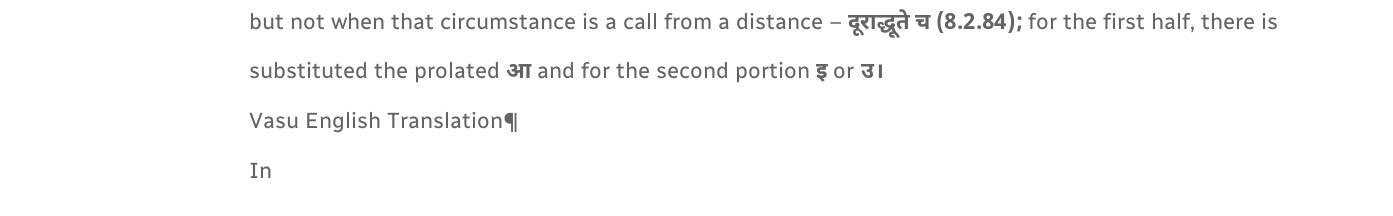but not when that circumstance is a call from a distance – दूराद्धूते च (8.2.84); for the first half, there is substituted the prolated आ and for the second portion इ or उ।
Vasu English Translation¶
In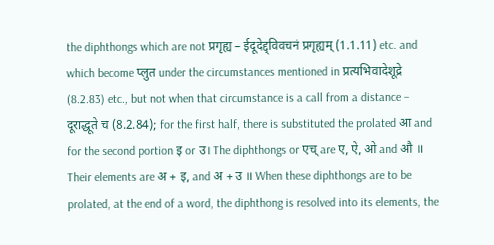the diphthongs which are not प्रगृह्य – ईदूदेद्द्विवचनं प्रगृह्यम् (1.1.11) etc. and which become प्लुत under the circumstances mentioned in प्रत्यभिवादेशूद्रे (8.2.83) etc., but not when that circumstance is a call from a distance – दूराद्धूते च (8.2.84); for the first half, there is substituted the prolated आ and for the second portion इ or उ। The diphthongs or एच् are ए, ऐ, ओ and औ ॥ Their elements are अ + इ, and अ + उ ॥ When these diphthongs are to be prolated, at the end of a word, the diphthong is resolved into its elements, the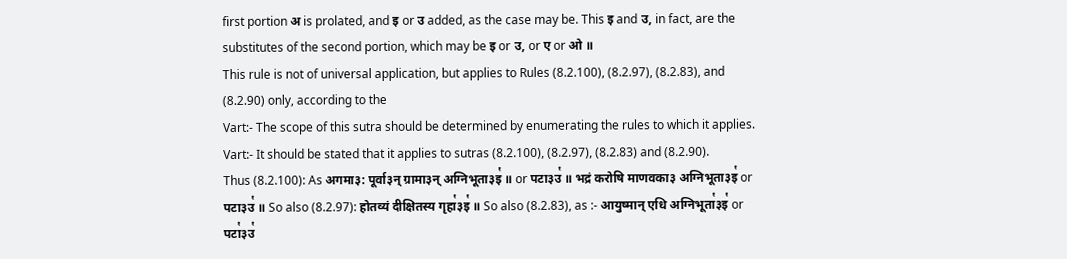first portion अ is prolated, and इ or उ added, as the case may be. This इ and उ, in fact, are the substitutes of the second portion, which may be इ or उ, or ए or ओ ॥
This rule is not of universal application, but applies to Rules (8.2.100), (8.2.97), (8.2.83), and (8.2.90) only, according to the
Vart:- The scope of this sutra should be determined by enumerating the rules to which it applies.
Vart:- It should be stated that it applies to sutras (8.2.100), (8.2.97), (8.2.83) and (8.2.90).
Thus (8.2.100): As अगमा३: पूर्वा३न् ग्रामा३न् अग्निभूता३इ꣡ ॥ or पटा३उ꣡ ॥ भद्रं करोषि माणवका३ अग्निभूता३इ꣡ or पटा३उ꣡ ॥ So also (8.2.97): होतव्यं दीक्षितस्य गृहा꣡३इ꣡ ॥ So also (8.2.83), as :- आयुष्मान् एधि अग्निभूता꣡३इ꣡ or पटा꣡३उ꣡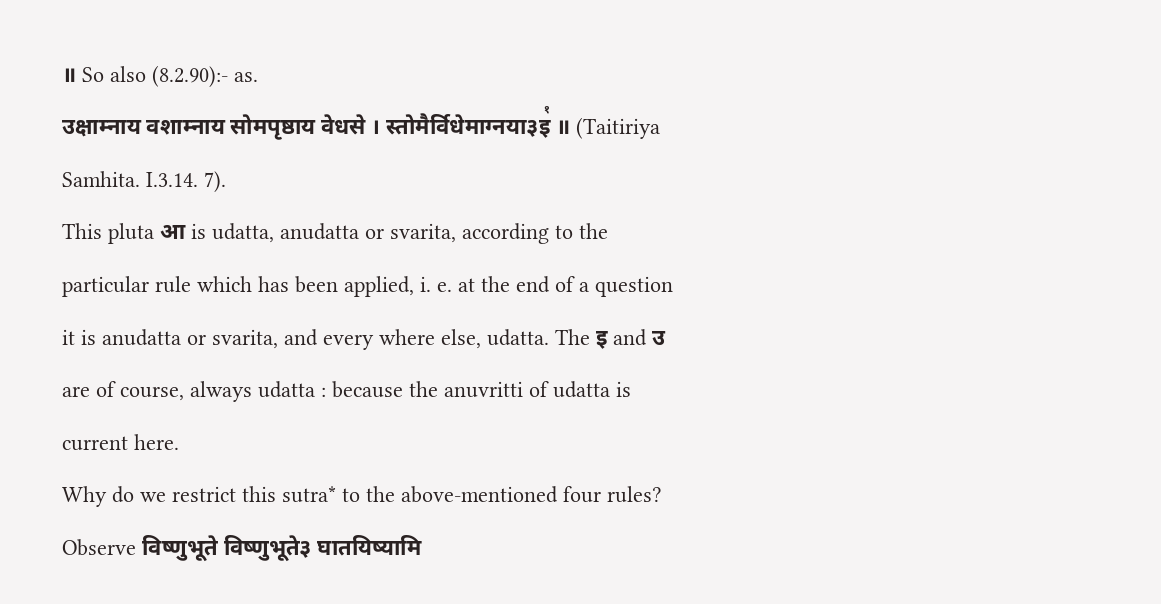॥ So also (8.2.90):- as.
उक्षाम्नाय वशाम्नाय सोमपृष्ठाय वेधसे । स्तोमैर्विधेमाग्नया३इ꣡ ॥ (Taitiriya Samhita. I.3.14. 7).
This pluta आ is udatta, anudatta or svarita, according to the particular rule which has been applied, i. e. at the end of a question it is anudatta or svarita, and every where else, udatta. The इ and उ are of course, always udatta : because the anuvritti of udatta is current here.
Why do we restrict this sutra* to the above-mentioned four rules? Observe विष्णुभूते विष्णुभूते३ घातयिष्यामि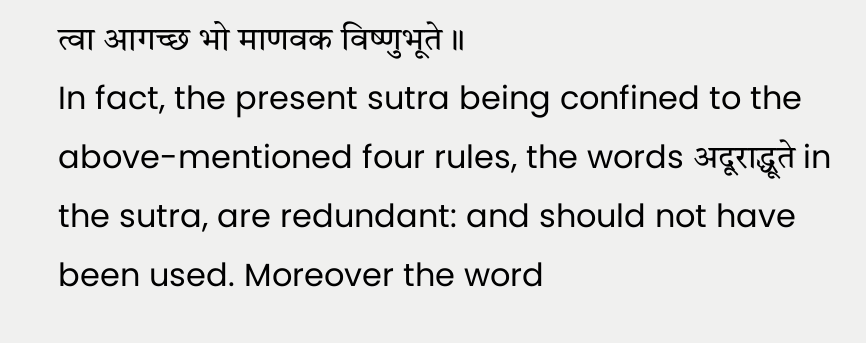त्वा आगच्छ भो माणवक विष्णुभूते ॥
In fact, the present sutra being confined to the above-mentioned four rules, the words अदूराद्धूते in the sutra, are redundant: and should not have been used. Moreover the word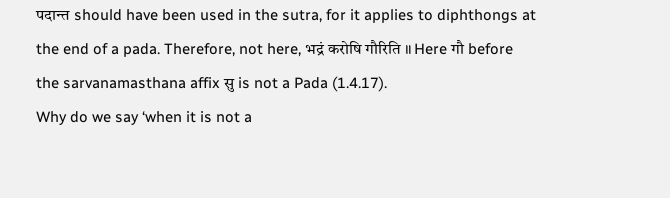पदान्त should have been used in the sutra, for it applies to diphthongs at the end of a pada. Therefore, not here, भद्रं करोषि गौरिति ॥ Here गौ before the sarvanamasthana affix सु is not a Pada (1.4.17).
Why do we say ‘when it is not a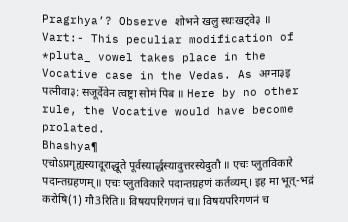Pragrhya’? Observe शोभने खलु स्थःखट्वे३ ॥
Vart:- This peculiar modification of *pluta_ vowel takes place in the Vocative case in the Vedas. As अग्ना३इ पत्नीवा३: सजूर्देवेन त्वष्ट्रा सोमं पिब ॥ Here by no other rule, the Vocative would have become prolated.
Bhashya¶
एचोऽप्रगृह्यस्यादूराद्धूते पूर्वस्यार्द्धस्यादुत्तरस्येदुतौ ॥ एचः प्लुतविकारे पदान्तग्रहणम्॥ एचः प्लुतविकारे पदान्तग्रहणं कर्तव्यम्। इह मा भूत्-भद्रं करोषि(1) गौ3रिति॥ विषयपरिगणनं च॥ विषयपरिगणनं च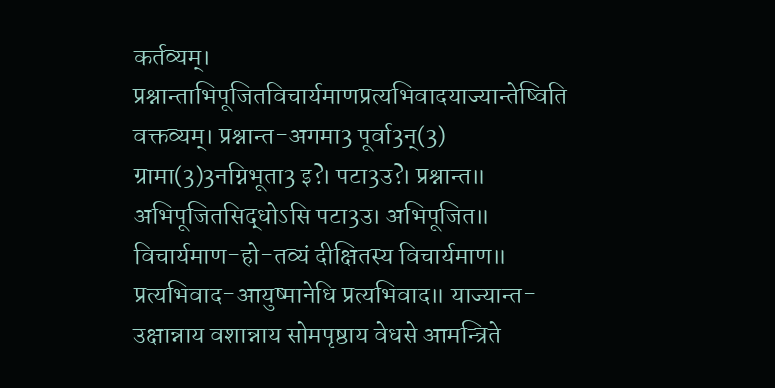कर्तव्यम्। प्रश्नान्ताभिपूजितविचार्यमाणप्रत्यभिवादयाज्यान्तेष्विति वक्तव्यम्। प्रश्नान्त-अगमा3 पूर्वा3न्(3) ग्रामा(3)3नग्निभूता3 इ?। पटा3उ?। प्रश्नान्त॥ अभिपूजितसिद्धोऽसि पटा3उ। अभिपूजित॥ विचार्यमाण-हो-तव्यं दीक्षितस्य विचार्यमाण॥ प्रत्यभिवाद-आयुष्मानेधि प्रत्यभिवाद॥ याज्यान्त-उक्षान्नाय वशान्नाय सोमपृष्ठाय वेधसे आमन्त्रिते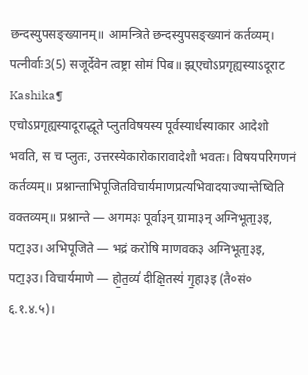छन्दस्युपसङ्ख्यानम्॥ आमन्त्रिते छन्दस्युपसङ्ख्यानं कर्तव्यम्। पत्नीर्वाः3(5) सजूर्देवेन त्वष्ट्रा सोमं पिब॥ झ्र्एचोऽप्रगृह्यस्याऽदूराट
Kashika¶
एचोऽप्रगृह्यस्यादूराद्धूते प्लुतविषयस्य पूर्वस्यार्धस्याकार आदेशो भवति, स च प्लुतः, उत्तरस्येकारोकारावादेशौ भवतः। विषयपरिगणनं कर्तव्यम्॥ प्रश्नान्ताभिपूजितविचार्यमाणप्रत्यभिवादयाज्यान्तेष्विति वक्तव्यम्॥ प्रश्नान्ते — अगम३ः पूर्वा३न् ग्रामा३न् अग्निभूता॒३इ, पटा॒३उ। अभिपूजिते — भद्रं करोषि माणवक३ अग्निभूता॒३इ, पटा॒३उ। विचार्यमाणे — हो॒त॒व्यं॑ दीक्षि॒तस्य॑ गृ॒हा३इ (तै०सं० ६.१.४.५)।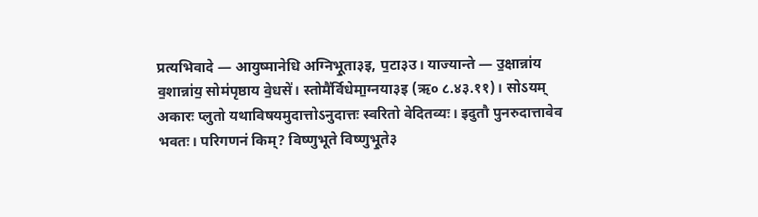प्रत्यभिवादे — आयुष्मानेधि अग्निभू॒ता३इ, प॒टा३उ। याज्यान्ते — उ॒क्षान्ना॑य व॒शान्ना॑य॒ सोम॑पृष्ठाय वे॒धसे॑। स्तोमै॑र्विधेमा॒ग्नया३इ (ऋ० ८.४३.११)। सोऽयम् अकारः प्लुतो यथाविषयमुदात्तोऽनुदात्तः स्वरितो वेदितव्यः। इदुतौ पुनरुदात्तावेव भवतः। परिगणनं किम्? विष्णुभूते विष्णुभू॒ते३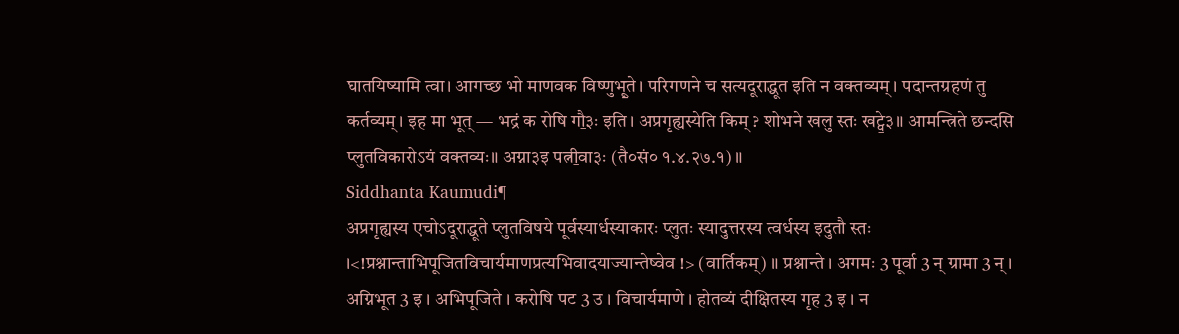घातयिष्यामि त्वा। आगच्छ भो माणवक विष्णुभू॒ते। परिगणने च सत्यदूराद्धूत इति न वक्तव्यम्। पदान्तग्रहणं तु कर्तव्यम्। इह मा भूत् — भद्रं क रोषि गौ॒३ः इति। अप्रगृह्यस्येति किम् ? शोभने खलु स्तः खट्वे॒३॥ आमन्त्रिते छन्दसि प्लुतविकारोऽयं वक्तव्यः॥ अग्ना३इ पत्नी॒वा३ः (तै०सं० १.४.२७.१)॥
Siddhanta Kaumudi¶
अप्रगृह्यस्य एचोऽदूराद्धूते प्लुतविषये पूर्वस्यार्धस्याकारः प्लुतः स्यादुत्तरस्य त्वर्धस्य इदुतौ स्तः ।<!प्रश्नान्ताभिपूजितविचार्यमाणप्रत्यभिवादयाज्यान्तेष्वेव !> (वार्तिकम्) ॥ प्रश्नान्ते । अगमः 3 पूर्वा 3 न् ग्रामा 3 न् । अग्निभूत 3 इ । अभिपूजिते । करोषि पट 3 उ । विचार्यमाणे । होतव्यं दीक्षितस्य गृह 3 इ । न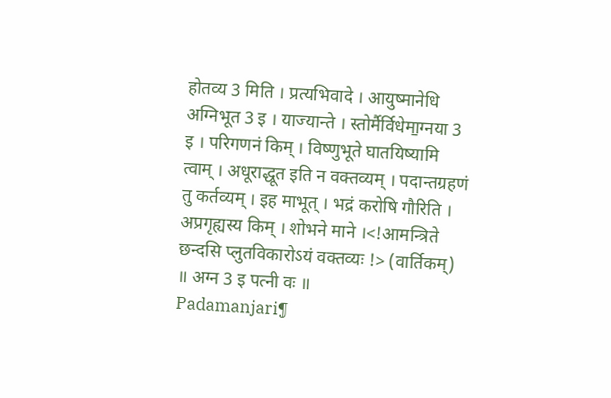होतव्य 3 मिति । प्रत्यभिवादे । आयुष्मानेधि अग्निभूत 3 इ । याज्यान्ते । स्तोर्मैर्विधेमा॒ग्नया 3 इ । परिगणनं किम् । विष्णुभूते घातयिष्यामि त्वाम् । अधूराद्धूत इति न वक्तव्यम् । पदान्तग्रहणं तु कर्तव्यम् । इह माभूत् । भद्रं करोषि गौरिति । अप्रगृह्यस्य किम् । शोभने माने ।<!आमन्त्रिते छन्दसि प्लुतविकारोऽयं वक्तव्यः !> (वार्तिकम्) ॥ अग्न 3 इ पत्नी वः ॥
Padamanjari¶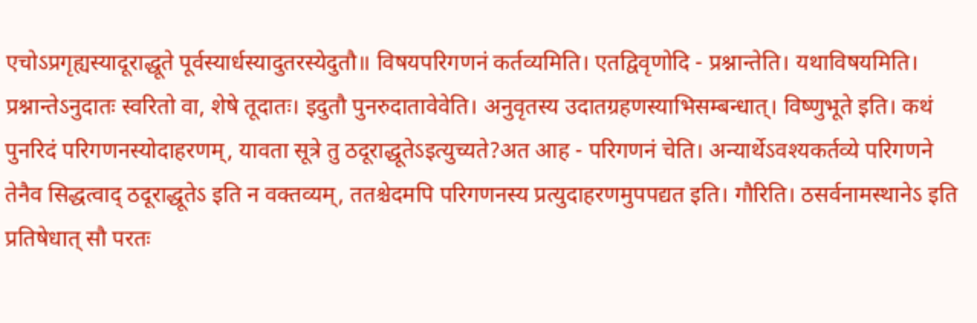एचोऽप्रगृह्यस्यादूराद्धूते पूर्वस्यार्धस्यादुतरस्येदुतौ॥ विषयपरिगणनं कर्तव्यमिति। एतद्विवृणोदि - प्रश्नान्तेति। यथाविषयमिति। प्रश्नान्तेऽनुदातः स्वरितो वा, शेषे तूदातः। इदुतौ पुनरुदातावेवेति। अनुवृतस्य उदातग्रहणस्याभिसम्बन्धात्। विष्णुभूते इति। कथं पुनरिदं परिगणनस्योदाहरणम्, यावता सूत्रे तु ठदूराद्धूतेऽइत्युच्यते?अत आह - परिगणनं चेति। अन्यार्थेऽवश्यकर्तव्ये परिगणने तेनैव सिद्धत्वाद् ठदूराद्धूतेऽ इति न वक्तव्यम्, ततश्चेदमपि परिगणनस्य प्रत्युदाहरणमुपपद्यत इति। गौरिति। ठसर्वनामस्थानेऽ इति प्रतिषेधात् सौ परतः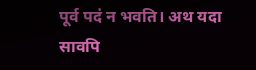पूर्व पदं न भवति। अथ यदा सावपि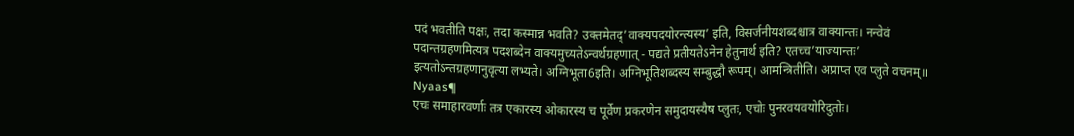पदं भवतीति पक्षः, तदा कस्मान्न भवति? उक्तमेतद्’वाक्यपदयोरन्त्यस्य’ इति, विसर्जनीयशब्दश्चात्र वाक्यान्तः। नन्वेवं पदान्तग्रहणमित्यत्र पदशब्देन वाक्यमुच्यतेऽन्वर्थग्रहणात् - पद्यते प्रतीयतेऽनेन हेतुनार्थ इति? एतच्च’याज्यान्तः’ इत्यतोऽन्तग्रहणानुवृत्या लभ्यते। अग्निभूता6इति। अग्निभूतिशब्दस्य सम्बुद्धौ रूपम्। आमन्त्रितीति। अप्राप्त एव प्लुते वचनम्॥
Nyaas¶
एचः समाहारवर्णाः तत्र एकारस्य ओकारस्य च पूर्वेण प्रकरणेन समुदायस्यैष प्लुतः, एचोः पुनरवयवयोरिदुतोः।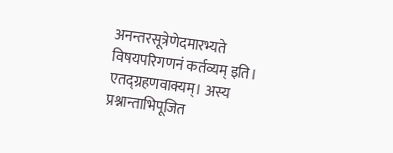अनन्तरसूत्रेणेदमारभ्यते विषयपरिगणनं कर्तव्यम् इति। एतद्ग्रहणवाक्यम्। अस्य प्रश्नान्ताभिपूजित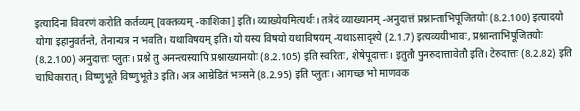इत्यादिना विवरणं करोति कर्तव्यम् [वक्तव्यम् -काशिका] इति। व्याख्येयमित्यर्थः। तत्रेदं व्याख्यानम् -अनुदात्तं प्रश्नान्ताभिपूजितयोः (8.2.100) इत्यादयो योगा इहानुवर्तन्ते, तेनान्यत्र न भवति। यथाविषयम् इति। यो यस्य विषयो यथाविषयम् -यथाऽसादृश्ये (2.1.7) इत्यव्ययीभावः, प्रश्नान्ताभिपूजितयोः (8.2.100) अनुदात्तः प्लुतः। प्रश्ने तु अनन्त्यस्यापि प्रश्नाख्यानयोः (8.2.105) इति स्वरितः, शेषेपूदात्तः। इतुतौ पुनरुदात्तावेतौ इति। टेरुदात्तः (8.2.82) इति चाधिकारात्। विष्णुभूते विष्णुभूते3 इति। अत्र आम्रेडितं भत्र्सने (8.2.95) इति प्लुतः। आगच्छ भो माणवक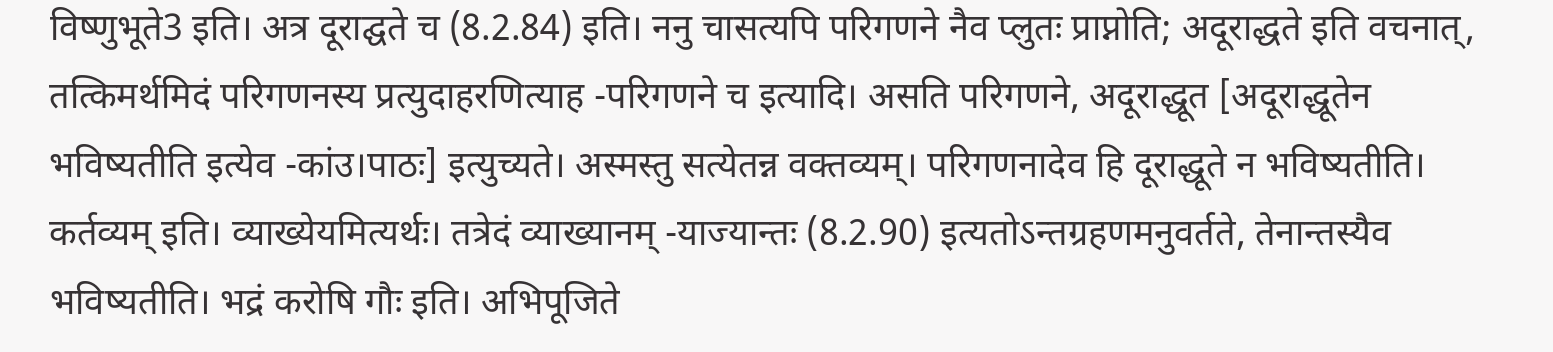विष्णुभूते3 इति। अत्र दूराद्घते च (8.2.84) इति। ननु चासत्यपि परिगणने नैव प्लुतः प्राप्नोति; अदूराद्धते इति वचनात्, तत्किमर्थमिदं परिगणनस्य प्रत्युदाहरणित्याह -परिगणने च इत्यादि। असति परिगणने, अदूराद्धूत [अदूराद्धूतेन भविष्यतीति इत्येव -कांउ।पाठः] इत्युच्यते। अस्मस्तु सत्येतन्न वक्तव्यम्। परिगणनादेव हि दूराद्धूते न भविष्यतीति। कर्तव्यम् इति। व्याख्येयमित्यर्थः। तत्रेदं व्याख्यानम् -याज्यान्तः (8.2.90) इत्यतोऽन्तग्रहणमनुवर्तते, तेनान्तस्यैव भविष्यतीति। भद्रं करोषि गौः इति। अभिपूजिते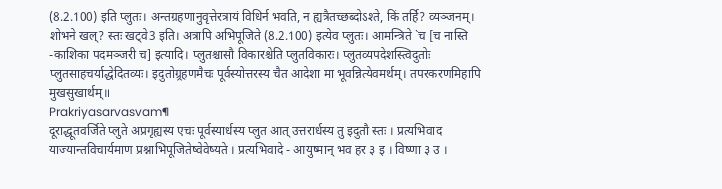(8.2.100) इति प्लुतः। अन्तग्रहणानुवृत्तेरत्रायं विधिर्न भवति, न ह्यत्रैतच्छब्दोऽश्ते, किं तर्हि? व्यञ्जनम्। शोभने खल्? स्तः खट्वे3 इति। अत्रापि अभिपूजिते (8.2.100) इत्येव प्लुतः। आमन्त्रिते `च [च नास्ति -काशिका पदमञ्जरी च] इत्यादि। प्लुतश्चासौ विकारश्चेति प्लुतविकारः। प्लुतव्यपदेशस्त्विदुतोः प्लुतसाहचर्याद्धेदितव्यः। इदुतोग्र्रहणमैचः पूर्वस्योत्तरस्य चैत आदेशा मा भूवन्नित्येवमर्थम्। तपरकरणमिहापि मुखसुखार्थम्॥
Prakriyasarvasvam¶
दूराद्धूतवर्जिते प्लुते अप्रगृह्यस्य एचः पूर्वस्यार्धस्य प्लुत आत् उत्तरार्धस्य तु इदुतौ स्तः । प्रत्यभिवाद याज्यान्तविचार्यमाण प्रश्नाभिपूजितेष्वेवेष्यते । प्रत्यभिवादे - आयुष्मान् भव हर ३ इ । विष्णा ३ उ ।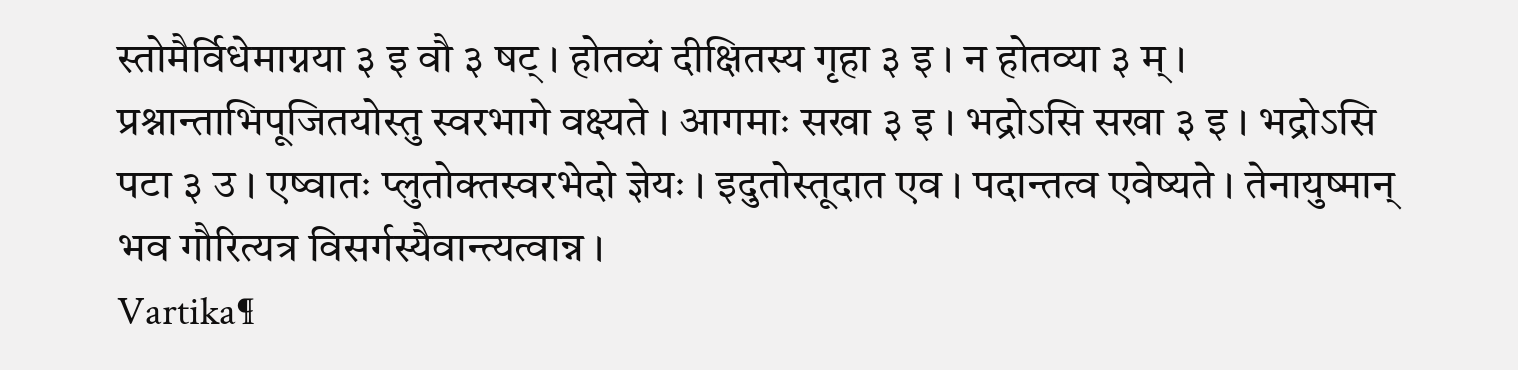स्तोमैर्विधेमाग्नया ३ इ वौ ३ षट् । होतव्यं दीक्षितस्य गृहा ३ इ । न होतव्या ३ म् । प्रश्नान्ताभिपूजितयोस्तु स्वरभागे वक्ष्यते । आगमाः सखा ३ इ । भद्रोऽसि सखा ३ इ । भद्रोऽसि पटा ३ उ । एष्वातः प्लुतोक्तस्वरभेदो ज्ञेयः । इदुतोस्तूदात एव । पदान्तत्व एवेष्यते । तेनायुष्मान् भव गौरित्यत्र विसर्गस्यैवान्त्यत्वान्न ।
Vartika¶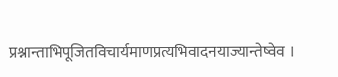प्रश्नान्ताभिपूजितविचार्यमाणप्रत्यभिवादनयाज्यान्तेष्वेव ।